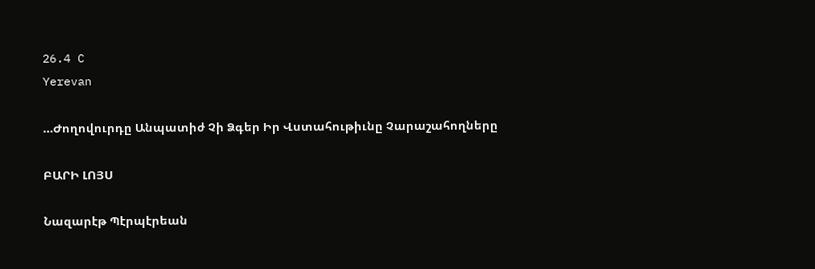26.4 C
Yerevan

…Ժողովուրդը Անպատիժ Չի Ձգեր Իր Վստահութիւնը Չարաշահողները

ԲԱՐԻ ԼՈՅՍ

Նազարէթ Պէրպէրեան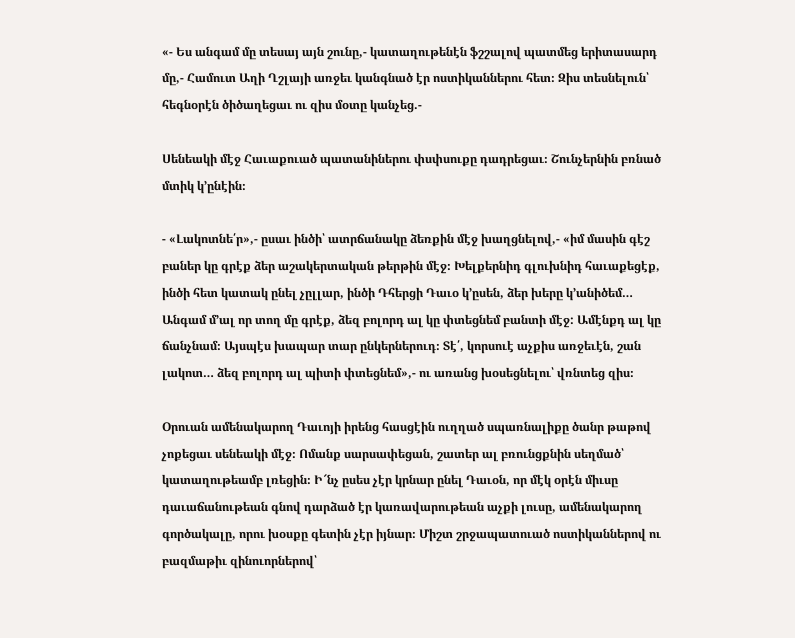«- Ես անգամ մը տեսայ այն շունը,- կատաղութենէն ֆշշալով պատմեց երիտասարդ մը,- Համուտ Աղի Ղշլայի առջեւ կանգնած էր ոստիկաններու հետ։ Զիս տեսնելուն՝ հեգնօրէն ծիծաղեցաւ ու զիս մօտը կանչեց.-

Սենեակի մէջ Հաւաքուած պատանիներու փսփսուքը դադրեցաւ։ Շունչերնին բռնած մտիկ կ’ընէին։

- «Լակոտնե՛ր»,- ըսաւ ինծի՝ ատրճանակը ձեռքին մէջ խաղցնելով,- «իմ մասին գէշ բաներ կը գրէք ձեր աշակերտական թերթին մէջ։ Խելքերնիդ գլուխնիդ հաւաքեցէք, ինծի հետ կատակ ընել չըլլար, ինծի Դհերցի Դաւօ կ՚ըսեն, ձեր խերը կ’անիծեմ… Անգամ մ’ալ որ տող մը գրէք, ձեզ բոլորդ ալ կը փտեցնեմ բանտի մէջ: Ամէնքդ ալ կը ճանչնամ։ Այսպէս խապար տար ընկերներուդ։ Տէ՛, կորսուէ աչքիս առջեւէն, շան լակոտ… ձեզ բոլորդ ալ պիտի փտեցնեմ»,- ու առանց խօսեցնելու՝ վռնտեց զիս։

Օրուան ամենակարող Դաւոյի իրենց հասցէին ուղղած սպառնալիքը ծանր թաթով չոքեցաւ սենեակի մէջ։ Ոմանք սարսափեցան, շատեր ալ բռունցքնին սեղմած՝ կատաղութեամբ լռեցին։ Ի՜նչ ըսես չէր կրնար ընել Դաւօն, որ մէկ օրէն միւսը դաւաճանութեան գնով դարձած էր կառավարութեան աչքի լուսը, ամենակարող գործակալը, որու խօսքը գետին չէր իյնար։ Միշտ շրջապատուած ոստիկաններով ու բազմաթիւ զինուորներով՝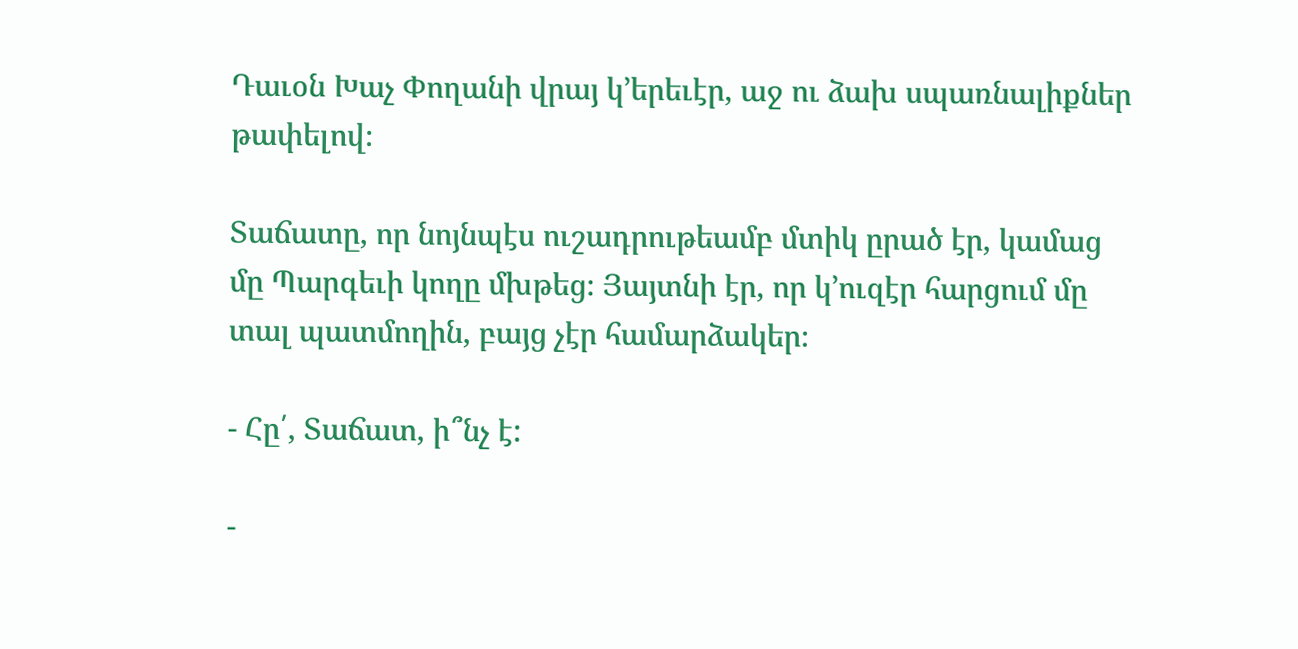Դաւօն Խաչ Փողանի վրայ կ’երեւէր, աջ ու ձախ սպառնալիքներ թափելով։

Տաճատը, որ նոյնպէս ուշադրութեամբ մտիկ ըրած էր, կամաց մը Պարգեւի կողը մխթեց։ Յայտնի էր, որ կ’ուզէր հարցում մը տալ պատմողին, բայց չէր համարձակեր։

- Հը՛, Տաճատ, ի՞նչ է:

-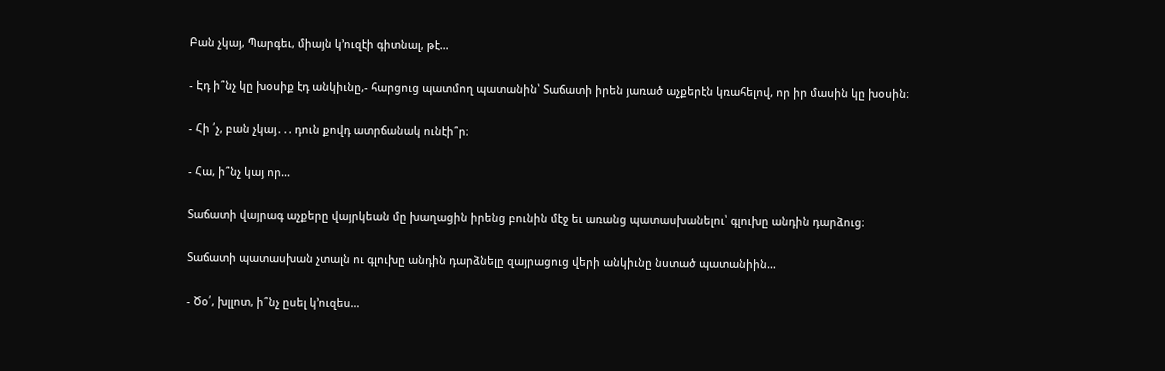Բան չկայ, Պարգեւ, միայն կ’ուզէի գիտնալ, թէ…

- Էդ ի՞նչ կը խօսիք էդ անկիւնը,- հարցուց պատմող պատանին՝ Տաճատի իրեն յառած աչքերէն կռահելով, որ իր մասին կը խօսին։

- Հի ՛չ, բան չկայ․․. դուն քովդ ատրճանակ ունէի՞ր։

- Հա, ի՞նչ կայ որ…

Տաճատի վայրագ աչքերը վայրկեան մը խաղացին իրենց բունին մէջ եւ առանց պատասխանելու՝ գլուխը անդին դարձուց։

Տաճատի պատասխան չտալն ու գլուխը անդին դարձնելը զայրացուց վերի անկիւնը նստած պատանիին…

- Ծօ՛, խլլոտ, ի՞նչ ըսել կ’ուզես…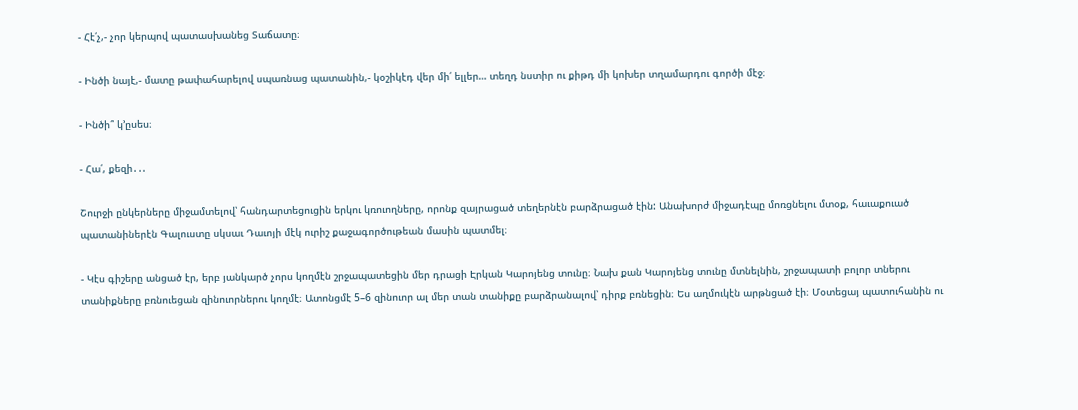- Հէ՛չ,- չոր կերպով պատասխանեց Տաճատը։

- Ինծի նայէ,- մատը թափահարելով սպառնաց պատանին,- կօշիկէդ վեր մի՛ ելլեր… տեղդ նստիր ու քիթդ մի կոխեր տղամարդու գործի մէջ։

- Ինծի՞ կ’ըսես։

- Հա՛, քեզի․․.

Շուրջի ընկերները միջամտելով՝ հանդարտեցուցին երկու կռուողները, որոնք զայրացած տեղերնէն բարձրացած էին: Անախորժ միջադէպը մոռցնելու մտօք, հաւաքուած պատանիներէն Գալուստը սկսաւ Դաւոյի մէկ ուրիշ քաջագործութեան մասին պատմել։

- Կէս գիշերը անցած էր, երբ յանկարծ չորս կողմէն շրջապատեցին մեր դրացի Էրկան Կարոյենց տունը։ Նախ քան Կարոյենց տունը մտնելնին, շրջապատի բոլոր տներու տանիքները բռնուեցան զինուորներու կողմէ։ Ատոնցմէ 5–6 զինուոր ալ մեր տան տանիքը բարձրանալով՝ դիրք բռնեցին։ Ես աղմուկէն արթնցած էի։ Մօտեցայ պատուհանին ու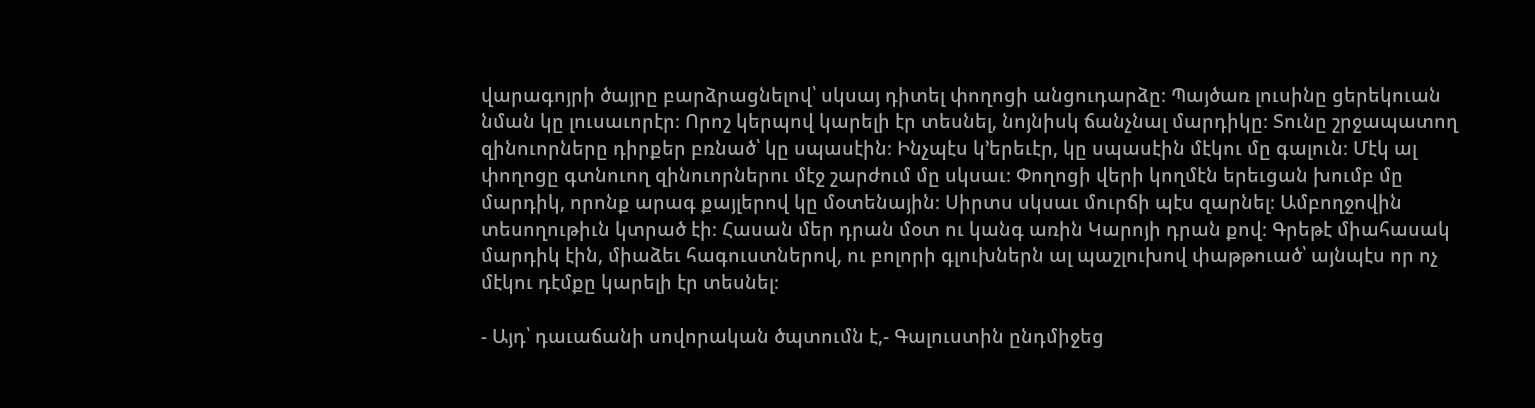վարագոյրի ծայրը բարձրացնելով՝ սկսայ դիտել փողոցի անցուդարձը։ Պայծառ լուսինը ցերեկուան նման կը լուսաւորէր։ Որոշ կերպով կարելի էր տեսնել, նոյնիսկ ճանչնալ մարդիկը։ Տունը շրջապատող զինուորները դիրքեր բռնած՝ կը սպասէին։ Ինչպէս կ’երեւէր, կը սպասէին մէկու մը գալուն։ Մէկ ալ փողոցը գտնուող զինուորներու մէջ շարժում մը սկսաւ։ Փողոցի վերի կողմէն երեւցան խումբ մը մարդիկ, որոնք արագ քայլերով կը մօտենային։ Սիրտս սկսաւ մուրճի պէս զարնել։ Ամբողջովին տեսողութիւն կտրած էի։ Հասան մեր դրան մօտ ու կանգ առին Կարոյի դրան քով։ Գրեթէ միահասակ մարդիկ էին, միաձեւ հագուստներով, ու բոլորի գլուխներն ալ պաշլուխով փաթթուած՝ այնպէս որ ոչ մէկու դէմքը կարելի էր տեսնել։

- Այդ՝ դաւաճանի սովորական ծպտումն է,- Գալուստին ընդմիջեց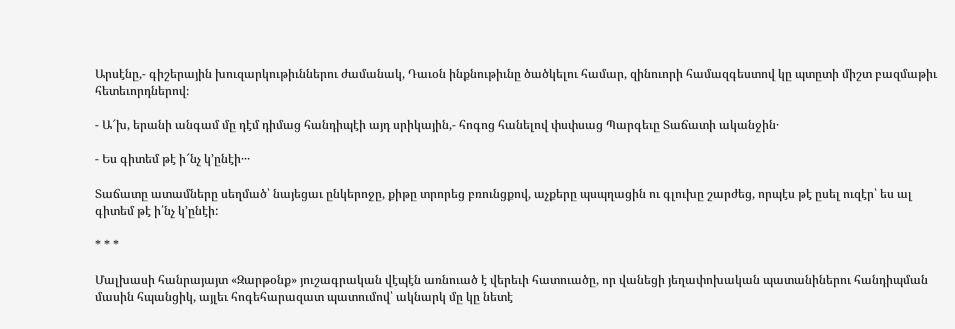Արսէնը,- գիշերային խուզարկութիւններու ժամանակ, Դաւօն ինքնութիւնը ծածկելու համար, զինուորի համազգեստով կը պտըտի միշտ բազմաթիւ հետեւորդներով։

- Ա՜խ, երանի անգամ մը դէմ դիմաց հանդիպէի այդ սրիկային,- հոգոց հանելով փսփսաց Պարգեւը Տաճատի ականջին․

- Ես գիտեմ թէ ի՜նչ կ՚ընէի․․․

Տաճատը ատամները սեղմած՝ նայեցաւ ընկերոջը, քիթը տրորեց բռունցքով, աչքերը պսպղացին ու գլուխը շարժեց, որպէս թէ ըսել ուզէր՝ ես ալ գիտեմ թէ ի՛նչ կ՚ընէի:

* * *

Մալխասի հանրայայտ «Զարթօնք» յուշագրական վէպէն առնուած է վերեւի հատուածը, որ վանեցի յեղափոխական պատանիներու հանդիպման մասին հպանցիկ, այլեւ հոգեհարազատ պատումով՝ ակնարկ մը կը նետէ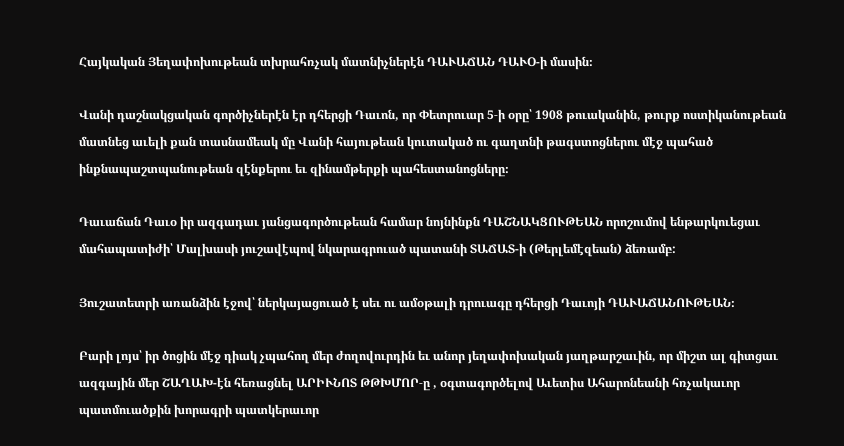Հայկական Յեղափոխութեան տխրահռչակ մատնիչներէն ԴԱՒԱՃԱՆ ԴԱՒՕ-ի մասին։

Վանի դաշնակցական գործիչներէն էր դհերցի Դաւոն, որ Փետրուար 5‑ի օրը՝ 1908 թուականին, թուրք ոստիկանութեան մատնեց աւելի քան տասնամեակ մը Վանի հայութեան կուտակած ու գաղտնի թագստոցներու մէջ պահած ինքնապաշտպանութեան զէնքերու եւ զինամթերքի պահեստանոցները։

Դաւաճան Դաւօ իր ազգադաւ յանցագործութեան համար նոյնինքն ԴԱՇՆԱԿՑՈՒԹԵԱՆ որոշումով ենթարկուեցաւ մահապատիժի՝ Մալխասի յուշավէպով նկարագրուած պատանի ՏԱՃԱՏ-ի (Թերլեմէզեան) ձեռամբ:

Յուշատետրի առանձին էջով՝ ներկայացուած է սեւ ու ամօթալի դրուագը դհերցի Դաւոյի ԴԱՒԱՃԱՆՈՒԹԵԱՆ։

Բարի լոյս՝ իր ծոցին մէջ դիակ չպահող մեր ժողովուրդին եւ անոր յեղափոխական յաղթարշաւին, որ միշտ ալ գիտցաւ ազգային մեր ՇԱՂԱԽ-էն հեռացնել ԱՐԻՒՆՈՏ ԹԹԽՄՈՐ‑ը , օգտագործելով Աւետիս Ահարոնեանի հռչակաւոր պատմուածքին խորագրի պատկերաւոր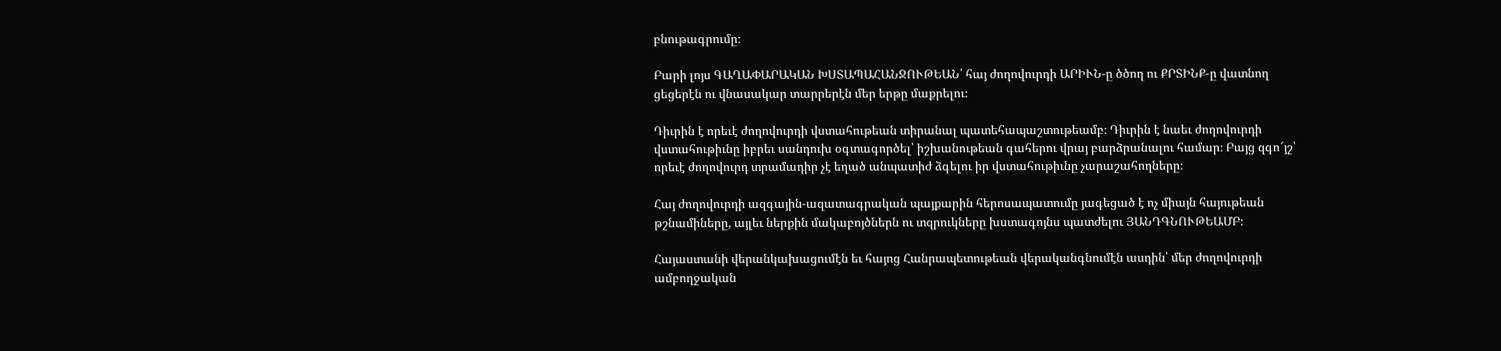բնութագրումը։

Բարի լոյս ԳԱՂԱՓԱՐԱԿԱՆ ԽՍՏԱՊԱՀԱՆՋՈՒԹԵԱՆ՝ հայ ժողովուրդի ԱՐԻՒՆ-ը ծծող ու ՔՐՏԻՆՔ-ը վատնող ցեցերէն ու վնասակար տարրերէն մեր երթը մաքրելու։

Դիւրին է որեւէ ժողովուրդի վստահութեան տիրանալ պատեհապաշտութեամբ։ Դիւրին է նաեւ ժողովուրդի վստահութիւնը իբրեւ սանդուխ օգտագործել՝ իշխանութեան գահերու վրայ բարձրանալու համար։ Բայց զգո՜յշ՝ որեւէ ժողովուրդ տրամադիր չէ եղած անպատիժ ձգելու իր վստահութիւնը չարաշահողները։

Հայ ժողովուրդի ազգային-ազատագրական պայքարին հերոսապատումը յագեցած է ոչ միայն հայութեան թշնամիները, այլեւ ներքին մակաբոյծներն ու տզրուկները խստագոյնս պատժելու ՅԱՆԴԳՆՈՒԹԵԱՄԲ։

Հայաստանի վերանկախացումէն եւ հայոց Հանրապետութեան վերականգնումէն ասդին՝ մեր ժողովուրդի ամբողջական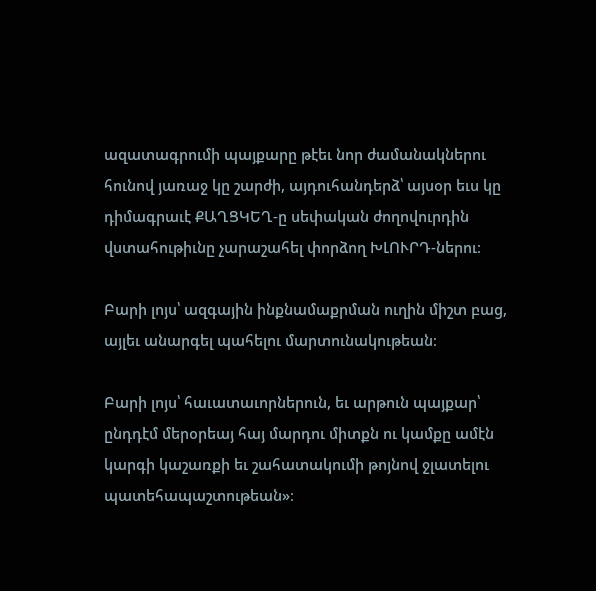ազատագրումի պայքարը թէեւ նոր ժամանակներու հունով յառաջ կը շարժի, այդուհանդերձ՝ այսօր եւս կը դիմագրաւէ ՔԱՂՑԿԵՂ‑ը սեփական ժողովուրդին վստահութիւնը չարաշահել փորձող ԽԼՈՒՐԴ-ներու։

Բարի լոյս՝ ազգային ինքնամաքրման ուղին միշտ բաց, այլեւ անարգել պահելու մարտունակութեան։

Բարի լոյս՝ հաւատաւորներուն, եւ արթուն պայքար՝ ընդդէմ մերօրեայ հայ մարդու միտքն ու կամքը ամէն կարգի կաշառքի եւ շահատակումի թոյնով ջլատելու պատեհապաշտութեան»։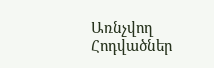Առնչվող Հոդվածներ